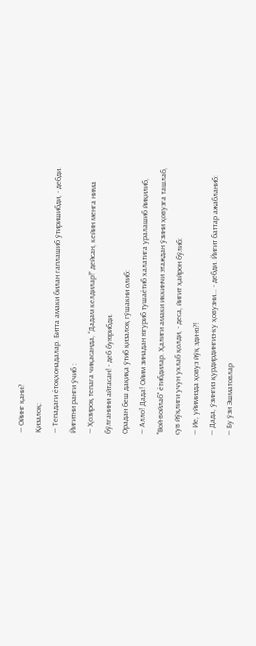— Ойинг қани?
Қизалоқ:
— Тепадаги ётоқхонадалар. Битта амаки билан гаплашиб ўтиришибди, - дебди.
Йигитни ранги ўчиб :
— Ҳозироқ тепага чиқасанда, “Дадам келдилар!” дейсан, кейин менга нима бўлганини айтасан! - деб буюрибди.
Орадан беш дақиқа ўтиб қизалоқ гўшакни олиб:
— Алло! Дада! Ойим зинадан югуриб тушаётиб халатига уралашиб йиқилиб, "Вой-войлаб" ётибдилар. Ҳалиги амаки иккинчи этаждан ўзини ҳовузга ташлаб, сув йўқлиги учун ухлаб қолди, - деса, йигит ҳайрон бўлиб:
— Ие, уйимизда ҳовуз йўқ эди-ю?!
— Дада, ўзингиз қурдирдингиз-ку ҳовузни... - дебди. Йигит баттар ажабланиб:
— Бу ўзи Эшматовлар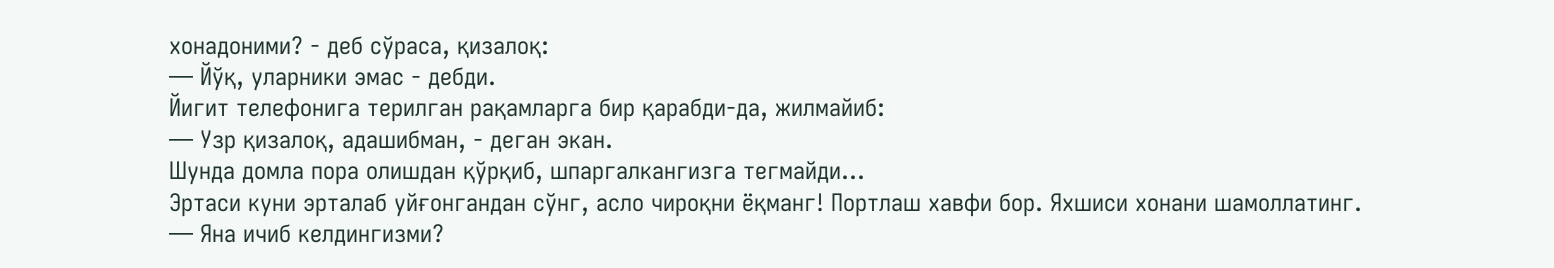хонадоними? - деб сўраса, қизалоқ:
— Йўқ, уларники эмас - дебди.
Йигит телефонига терилган рақамларга бир қарабди-да, жилмайиб:
— Узр қизалоқ, адашибман, - деган экан.
Шунда домла пора олишдан қўрқиб, шпаргалкангизга тегмайди...
Эртаси куни эрталаб уйғонгандан сўнг, асло чироқни ёқманг! Портлаш хавфи бор. Яхшиси хонани шамоллатинг.
— Яна ичиб келдингизми?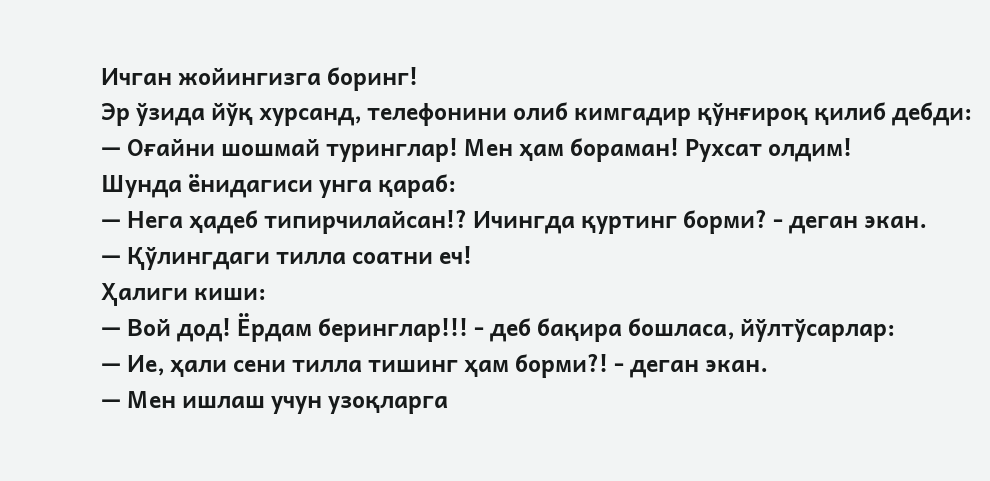Ичган жойингизга боринг!
Эр ўзида йўқ хурсанд, телефонини олиб кимгадир қўнғироқ қилиб дебди:
— Оғайни шошмай туринглар! Мен ҳам бораман! Рухсат олдим!
Шунда ёнидагиси унга қараб:
— Нега ҳадеб типирчилайсан!? Ичингда қуртинг борми? - деган экан.
— Қўлингдаги тилла соатни еч!
Ҳалиги киши:
— Вой дод! Ёрдам беринглар!!! - деб бақира бошласа, йўлтўсарлар:
— Ие, ҳали сени тилла тишинг ҳам борми?! - деган экан.
— Мен ишлаш учун узоқларга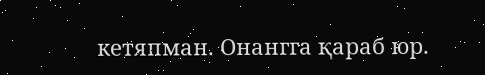кетяпман. Онангга қараб юр.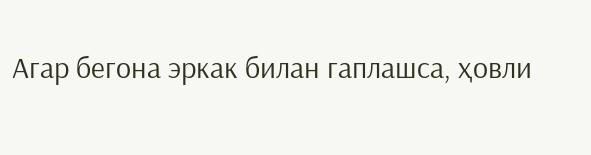Агар бегона эркак билан гаплашса, ҳовли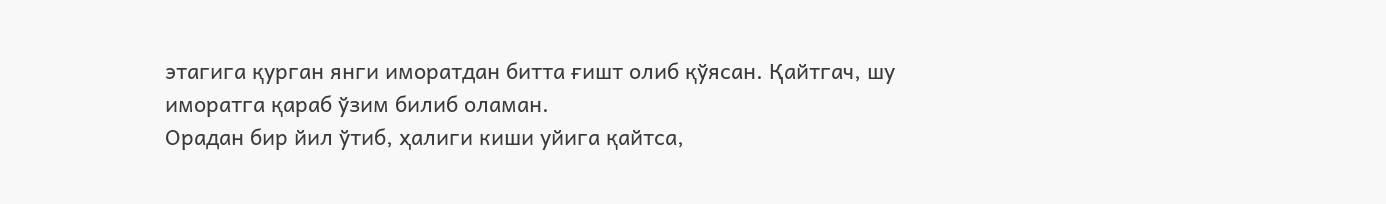этагига қурган янги иморатдан битта ғишт олиб қўясан. Қайтгач, шу иморатга қараб ўзим билиб оламан.
Орадан бир йил ўтиб, ҳалиги киши уйига қайтса,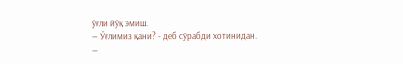ўғли йўқ эмиш.
— Ўғлимиз қани? - деб сўрабди хотинидан.
—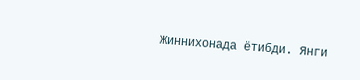Жиннихонада ётибди. Янги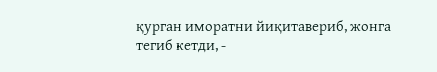қурган иморатни йиқитавериб, жонга тегиб кетди, -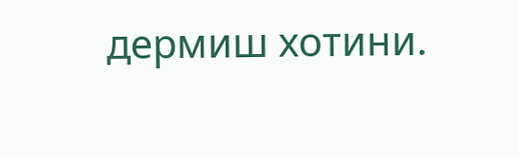дермиш хотини.